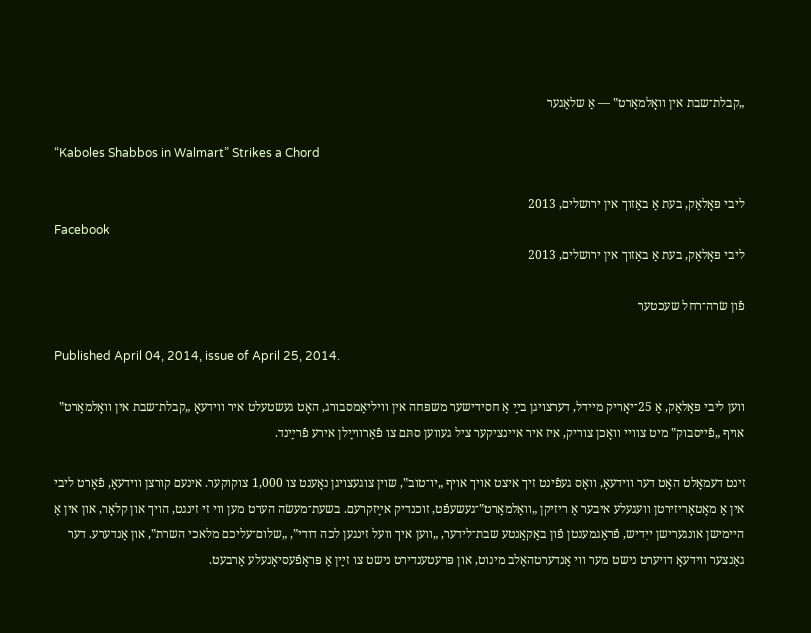„קבלת־שבת אין וואָלמאַרט‟ — אַ שלאַגער

“Kaboles Shabbos in Walmart” Strikes a Chord

ליבי פּאָלאַק, בעת אַ באַזוך אין ירושלים, 2013
Facebook
ליבי פּאָלאַק, בעת אַ באַזוך אין ירושלים, 2013

פֿון שׂרה־רחל שעכטער

Published April 04, 2014, issue of April 25, 2014.

ווען ליבי פּאָלאַק, אַ 25־יאָריק מיידל, דערצויגן בײַ אַ חסידישער משפּחה אין וויליאַמסבורג, האָט געשטעלט איר ווידעאָ „קבלת־שבת אין וואָלמאַרט‟ אויף „פֿייסבוק‟ מיט צוויי וואָכן צוריק, איז איר איינציקער ציל געווען סתּם צו פֿאַרווײַלן אירע פֿרײַנד.

זינט דעמאָלט האָט דער ווידעאָ, וואָס געפֿינט זיך איצט אויך אויף „יו־טוב‟, שוין צוגעצויגן נאָענט צו 1,000 צוקוקער. אינעם קורצן ווידעאָ, פֿאָרט ליבי אין אַ מאָטאָריזירטן וועגעלע איבער אַ ריזיקן „וואַלמאַרט‟־געשעפֿט, זוכנדיק אײַזקרעם. בשעת־מעשׂה הערט מען ווי זי זינגט, הויך און קלאָר, און אין אַ היימישן אונגערישן ייִדיש, פֿראַגמענטן פֿון באַקאַנטע שבת־לידער, „ווען איך וועל זינגען לכה דודי‟, „שלום־עליכם מלאכי השרת‟, און אַנדערע. דער גאַנצער ווידעאָ דויערט נישט מער ווי אַנדערטהאַלב מינוט, און פּרעטענדירט נישט צו זײַן אַ פּראָפֿעסיאָנעלע אַרבעט.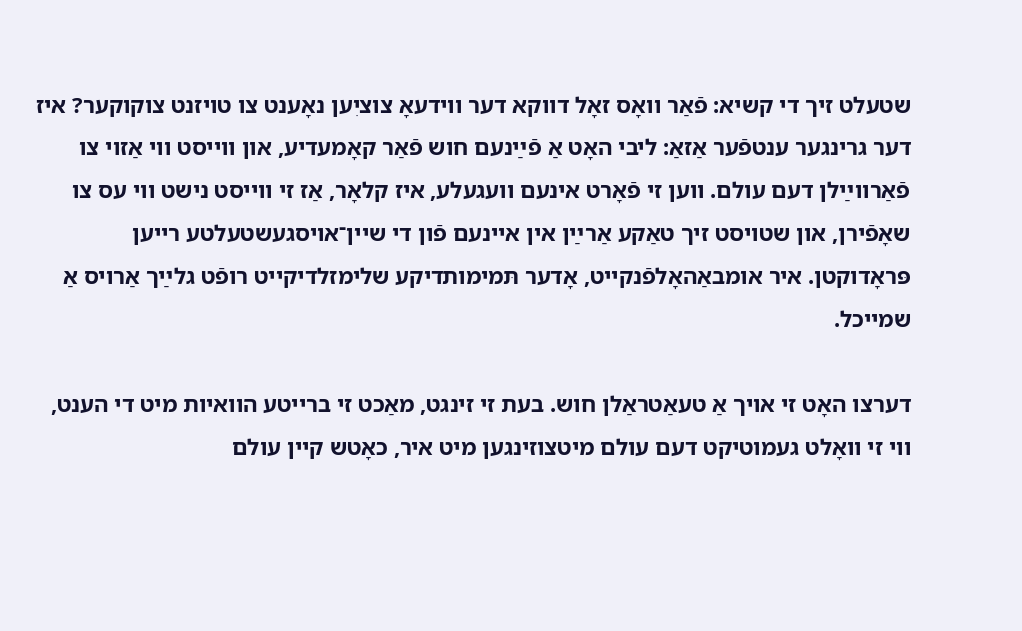שטעלט זיך די קשיא: פֿאַר וואָס זאָל דווקא דער ווידעאָ צוציִען נאָענט צו טויזנט צוקוקער? איז דער גרינגער ענטפֿער אַזאַ: ליבי האָט אַ פֿײַנעם חוש פֿאַר קאָמעדיע, און ווייסט ווי אַזוי צו פֿאַרווײַלן דעם עולם. ווען זי פֿאָרט אינעם וועגעלע, איז קלאָר, אַז זי ווייסט נישט ווי עס צו שאָפֿירן, און שטויסט זיך טאַקע אַרײַן אין איינעם פֿון די שיין־אויסגעשטעלטע רייען פּראָדוקטן. איר אומבאַהאָלפֿנקייט, אָדער תּמימותדיקע שלימזלדיקייט רופֿט גלײַך אַרויס אַ שמייכל.

דערצו האָט זי אויך אַ טעאַטראַלן חוש. בעת זי זינגט, מאַכט זי ברייטע הוואיות מיט די הענט, ווי זי וואָלט געמוטיקט דעם עולם מיטצוזינגען מיט איר, כאָטש קיין עולם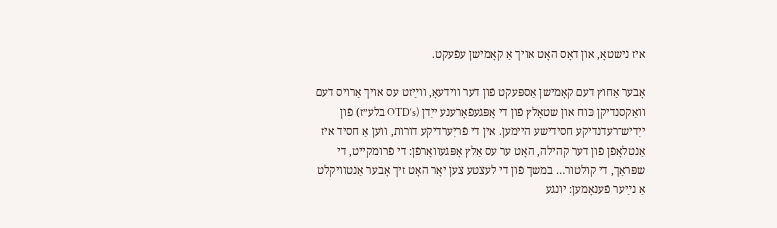איז נישטאָ, און דאָס האָט אויך אַ קאָמישן עפֿעקט.

אָבער אַחוץ דעם קאָמישן אַספּעקט פֿון דער ווידעאָ, ווײַזט עס אויך אַרויס דעם וואַקסנדיקן כּוח און שטאָלץ פֿון די אָפּגעפֿאָרענע ייִדן (OTD‘s בלע״ז) פֿון ייִדיש־רעדנדיקע חסידישע היימען. אין די פֿריִערדיקע דורות, ווען אַ חסיד איז אַנטלאָפֿן פֿון דער קהילה, האָט ער עס אַלץ אָפּגעוואָרפֿן: די פֿרומקייט, די שפּראַך, די קולטור… במשך פֿון די לעצטע צען יאָר האָט זיך אָבער אַנטוויקלט אַ נײַער פֿענאָמען: יונגע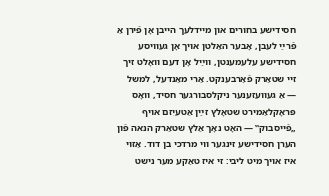חסידישע בחורים און מיידלעך הייבן אָן פֿירן אַ פֿרײַ לעבן, אָבער האַלטן אויך אָן געוויסע חסידישע עלעמענטן, ווײַל אָן דעם וואָלט זיך זיי שטאַרק פֿאַרבענקט. אַרי מאַנדעל, למשל — אַ געוועזענער ניקלסבורגער חסיד, וואָס פּראָקלאַמירט שטאָלץ זײַן אַטעיִזם אויף „פֿייסבוק‟ — האָט נאָך אַלץ שטאַרק הנאה פֿון הערן חסידישע זינגער ווי מרדכי בן דוד. אַזוי איז אויך מיט ליבי: זי איז טאַקע מער נישט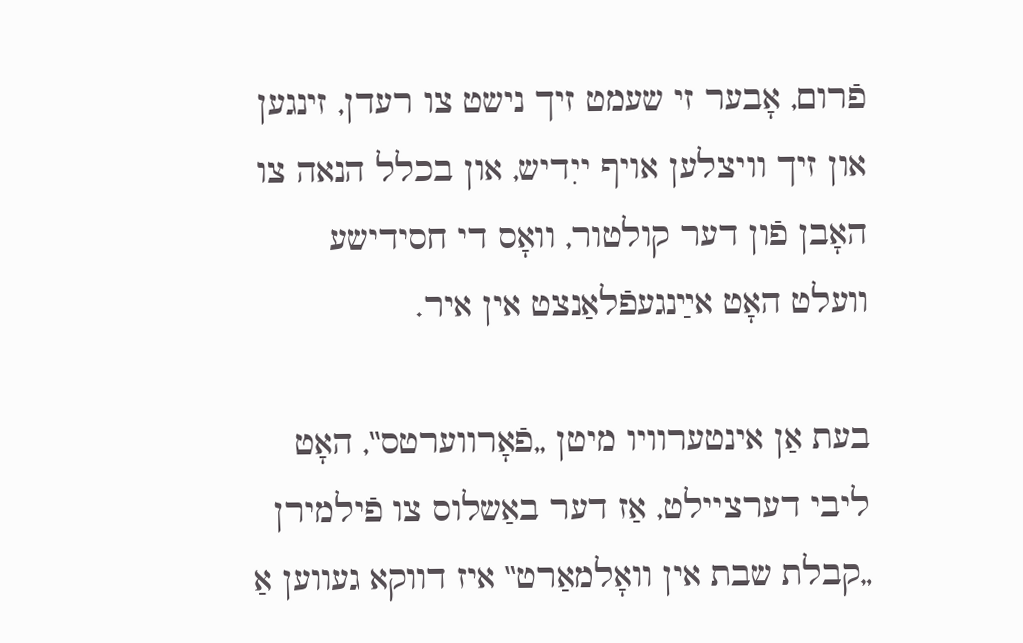פֿרום, אָבער זי שעמט זיך נישט צו רעדן, זינגען און זיך וויצלען אויף ייִדיש, און בכלל הנאה צו האָבן פֿון דער קולטור, וואָס די חסידישע וועלט האָט אײַנגעפֿלאַנצט אין איר.

בעת אַן אינטערוויו מיטן „פֿאָרווערטס‟, האָט ליבי דערציילט, אַז דער באַשלוס צו פֿילמירן „קבלת שבת אין וואָלמאַרט‟ איז דווקא געווען אַ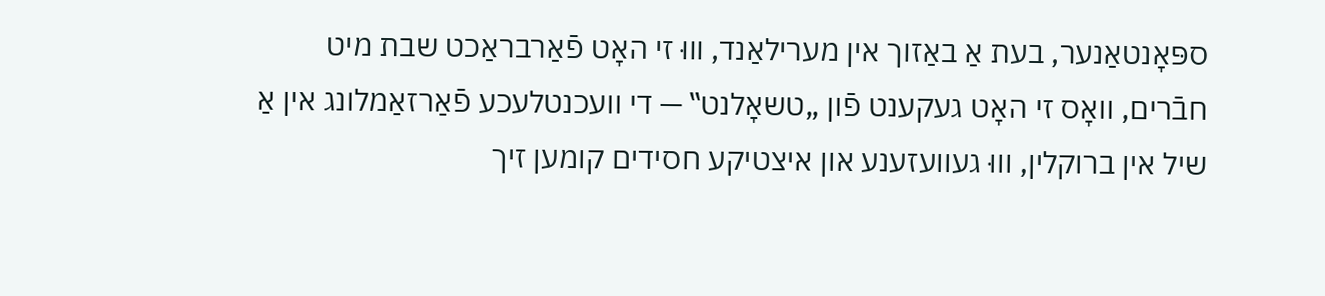ספּאָנטאַנער, בעת אַ באַזוך אין מערילאַנד, וווּ זי האָט פֿאַרבראַכט שבת מיט חבֿרים, וואָס זי האָט געקענט פֿון „טשאָלנט‟ — די וועכנטלעכע פֿאַרזאַמלונג אין אַ שיל אין ברוקלין, וווּ געוועזענע און איצטיקע חסידים קומען זיך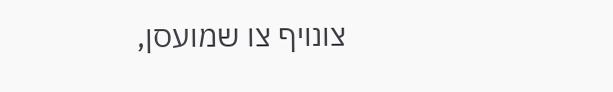צונויף צו שמועסן,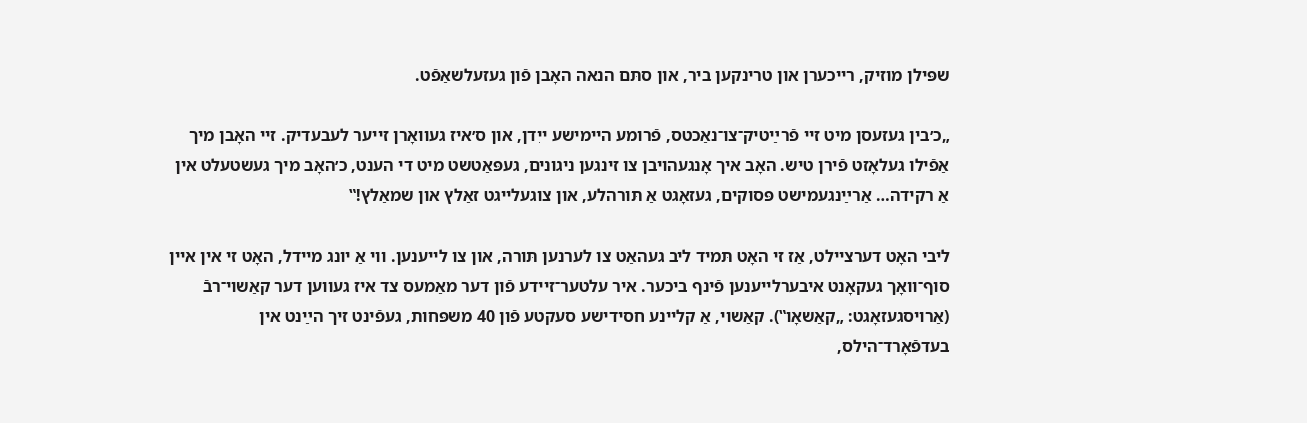שפּילן מוזיק, רייכערן און טרינקען ביר, און סתּם הנאה האָבן פֿון געזעלשאַפֿט.

„כ׳בין געזעסן מיט זיי פֿרײַטיק־צו־נאַכטס, פֿרומע היימישע ייִדן, און ס׳איז געוואָרן זייער לעבעדיק. זיי האָבן מיך אַפֿילו געלאָזט פֿירן טיש. האָב איך אָנגעהויבן צו זינגען ניגונים, געפּאַטשט מיט די הענט, כ׳האָב מיך געשטעלט אין אַ רקידה… אַרײַנגעמישט פּסוקים, געזאָגט אַ תּורהלע, און צוגעלייגט זאַלץ און שמאַלץ!‟

ליבי האָט דערציילט, אַז זי האָט תּמיד ליב געהאַט צו לערנען תּורה, און צו לייענען. ווי אַ יונג מיידל, האָט זי אין איין סוף־וואָך געקאָנט איבערלייענען פֿינף ביכער. איר עלטער־זיידע פֿון דער מאַמעס צד איז געווען דער קאַשוי־רבֿ (אַרויסגעזאָגט: „קאַשאָו‟). קאַשוי, אַ קליינע חסידישע סעקטע פֿון 40 משפּחות, געפֿינט זיך הײַנט אין בעדפֿאָרד־הילס,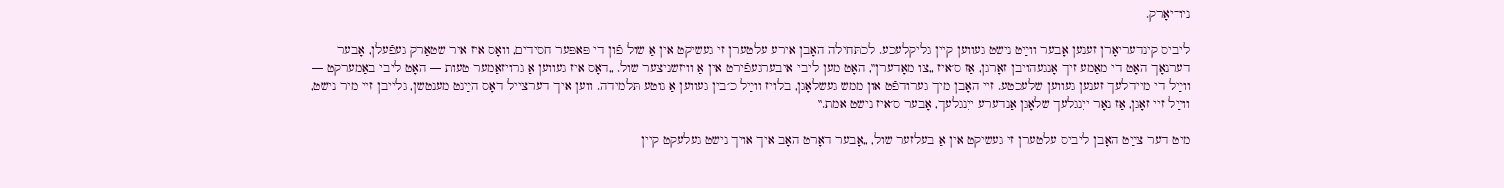ניו־יאָרק.

ליביס קינדעריאָרן זענען אָבער ווײַט נישט געווען קיין גליקלעכע. לכתּחילה האָבן אירע עלטערן זי געשיקט אין אַ שול פֿון די פּאפּער חסידים, וואָס איז איר שטאַרק געפֿעלן, אָבער דערנאָך האָט די מאַמע זיך אָנגעהויבן זאָרגן, אַז ס׳איז „צו מאָדערן‟, האָט מען ליבי איבערגעפֿירט אין אַ וויזשניצער שול. „דאָס איז געווען אַ גרויזאַמער טעות — האָט ליבי באַמערקט — ווײַל די מיידלעך זענען געווען שלעכטע. זיי האָבן מיך גערודפֿט און ממש געשלאָגן, בלויז ווײַל כ׳בין געווען אַ גוטע תּלמידה. ווען איך דערצייל דאָס הײַנט מענטשן, גלייבן זיי מיר נישט, ווײַל זיי זאָגן, אַז נאָר ייִנגלעך שלאָגן אַנדערע ייִנגלעך, אָבער ס׳איז נישט אמת.‟

מיט דער צײַט האָבן ליביס עלטערן זי געשיקט אין אַ בעלזער שול, „אָבער דאָרט האָב איך אויך נישט געלעקט קיין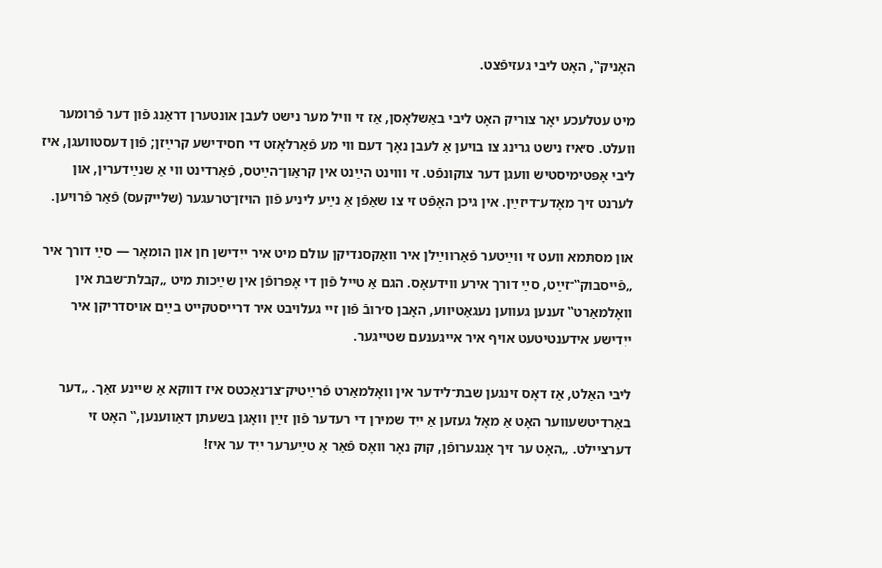האָניק‟, האָט ליבי געזיפֿצט.

מיט עטלעכע יאָר צוריק האָט ליבי באַשלאָסן, אַז זי וויל מער נישט לעבן אונטערן דראַנג פֿון דער פֿרומער וועלט. ס׳איז נישט גרינג צו בויען אַ לעבן נאָך דעם ווי מע פֿאַרלאָזט די חסידישע קרײַזן; פֿון דעסטוועגן, איז ליבי אָפּטימיסטיש וועגן דער צוקונפֿט. זי וווינט הײַנט אין קראַון־הײַטס, פֿאַרדינט ווי אַ שנײַדערין, און לערנט זיך מאָדע־דיזײַן. אין גיכן האָפֿט זי צו שאַפֿן אַ נײַע ליניע פֿון הויזן־טרעגער (שלייקעס) פֿאַר פֿרויען.

און מסתּמא וועט זי ווײַטער פֿאַרווײַלן איר וואַקסנדיקן עולם מיט איר ייִדישן חן און הומאָר — סײַ דורך איר „פֿייסבוק‟־זײַט, סײַ דורך אירע ווידעאָס. הגם אַ טייל פֿון די אָפּרופֿן אין שײַכות מיט „קבלת־שבת אין וואָלמאַרט‟ זענען געווען נעגאַטיווע, האָבן ס׳רובֿ פֿון זיי געלויבט איר דרייסטקייט בײַם אויסדריקן איר ייִדישע אידענטיטעט אויף איר אייגענעם שטייגער.

ליבי האַלט, אַז דאָס זינגען שבת־לידער אין וואָלמאַרט פֿרײַטיק־צו־נאַכטס איז דווקא אַ שיינע זאַך. „דער באַרדיטשעווער האָט אַ מאָל געזען אַ ייִד שמירן די רעדער פֿון זײַן וואָגן בשעתן דאַווענען,‟ האָט זי דערציילט. „האָט ער זיך אָנגערופֿן, קוק נאָר וואָס פֿאַר אַ טײַערער ייִד ער איז!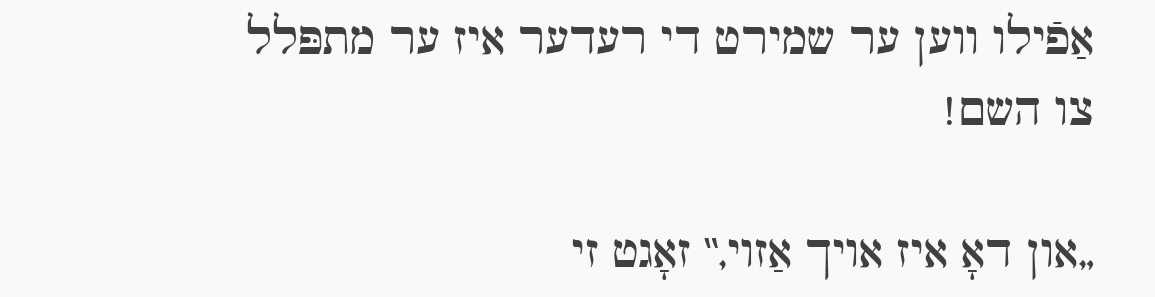אַפֿילו ווען ער שמירט די רעדער איז ער מתפּלל צו השם!

„און דאָ איז אויך אַזוי,‟ זאָגט זי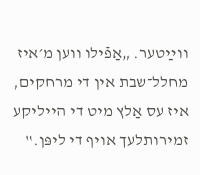ווײַטער. „אַפֿילו ווען מ׳איז מחלל־שבת אין די מרחקים, איז עס אַלץ מיט די הייליקע זמירותלעך אויף די ליפּן.‟